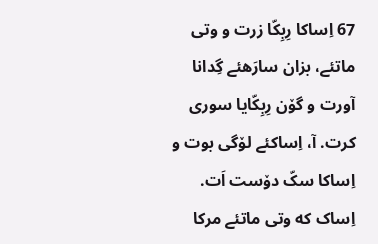67 اِساکا رِبِکّا زرت و وتی ماتئے، بزان سارَهئے گِدانا آورت و گۆن رِبِکّایا سوری کرت. آ، اِساکئے لۆگی بوت و اِساکا سکّ دۆست اَت. اِساک که وتی ماتئے مرکا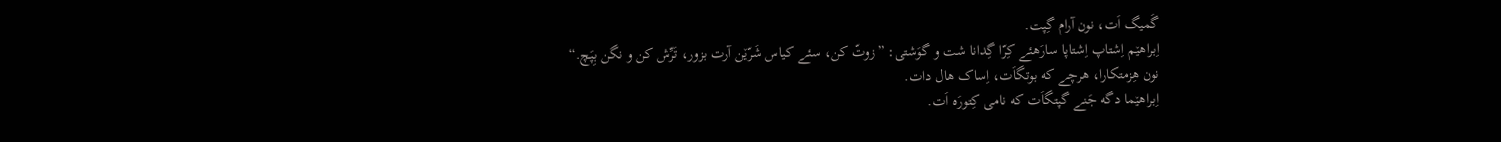گَمیگ اَت، نون آرام گِپت.
اِبراهێم اِشتاپ اِشتاپا سارَهئے کِرّا گِدانا شت و گوَشتی: ”زوتّ کن، سئے کیاس شَرّێن آرت بزور، تَرِّش کن و نگن بِپَچ.“
نون هِزمتکارا، هرچے که بوتگاَت، اِساک هال دات.
اِبراهێما دگه جَنے گپتگاَت که نامی کِتورَه اَت.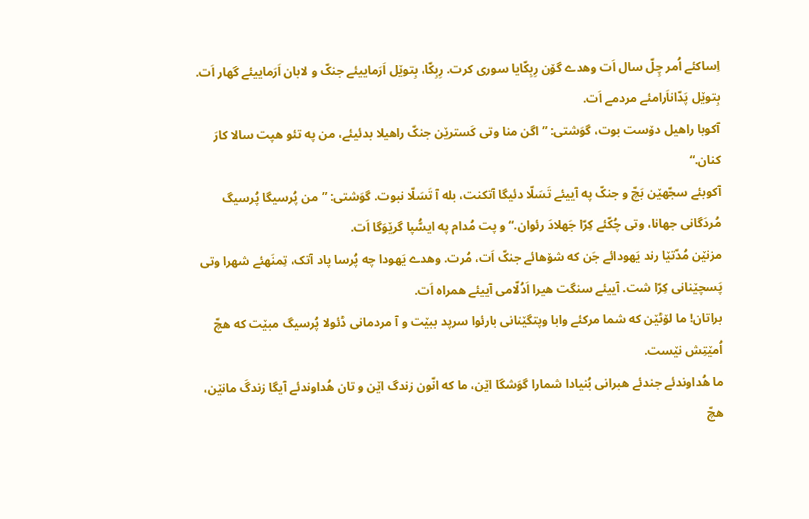اِساکئے اُمر چِلّ سال اَت وهدے گۆن رِبِکّایا سوری کرت. رِبِکّا، بِتوێل اَرَماییئے جنکّ و لابان اَرَماییئے گهار اَت. بِتوێل پَدّاناَرامئے مردمے اَت.
آکوبا راهیل دۆست بوت، گوَشتی: ”اگن منا وتی کَسترێن جنکّ راهیلا بدئیئے، من په تئو هپت سالا کارَ کنان.“
آکوبئے سجّهێن بَچّ و جنکّ په آییئے تَسَلّا دئیگا آتکنت، بله آ تَسَلّا نبوت. گوَشتی: ”من پُرسیگا پُرسیگ مُردَگانی جهانا، وتی چُکّئے کِرّا جَهلادَ رئوان.“ و پت مُدام په ایسُّپا گرێوَگا اَت.
مزنێن مُدّتێا رند یَهودائے جَن که شۆهائے جنکّ اَت، مُرت. وهدے یَهودا چه پُرسا پاد آتک، تِمنَهئے شهرا وتی پَسچێنانی کِرّا شت. آییئے سنگت هیرا اَدُلّامی آییئے همراه اَت.
براتان! ما لۆٹێن که شما مرکئے وابا وپتگێنانی بارئوا سرپد ببێت و آ مردمانی ڈئولا پُرسیگ مبێت که هچّ اُمێتِش نێست.
ما هُداوندئے جندئے هبرانی بُنیادا شمارا گوَشگا اێن، ما که انّون زندگ اێن و تان هُداوندئے آیگا زندگَ مانێن، هچّ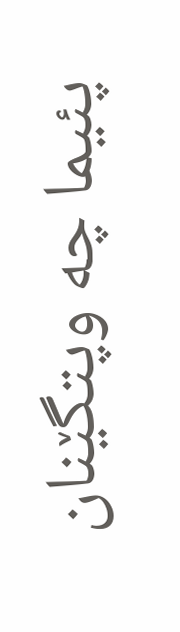پئیما چه وپتگێنان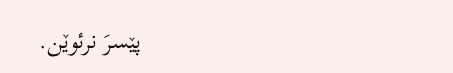پێسرَ نرئوێن.